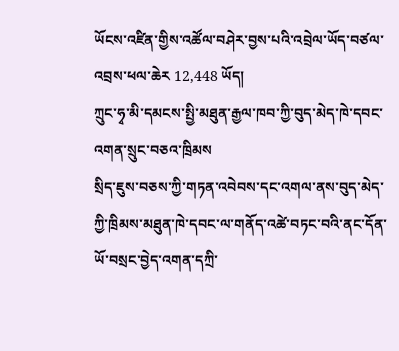ཡོངས་འཛིན་གྱིས་འཚོལ་བཤེར་བྱས་པའི་འབྲེལ་ཡོད་བཙལ་འབྲས་ཕལ་ཆེར 12,448 ཡོད།
ཀྲུང་ཧྭ་མི་དམངས་སྤྱི་མཐུན་རྒྱལ་ཁབ་ཀྱི་བུད་མེད་ཁེ་དབང་འགན་སྲུང་བཅའ་ཁྲིམས
སྲིད་ཇུས་བཅས་ཀྱི་གཏན་འབེབས་དང་འགལ་ནས་བུད་མེད་ཀྱི་ཁྲིམས་མཐུན་ཁེ་དབང་ལ་གནོད་འཚེ་བཏང་བའི་ནང་དོན་ཡོ་བསྲང་བྱེད་འགན་དཀྲི་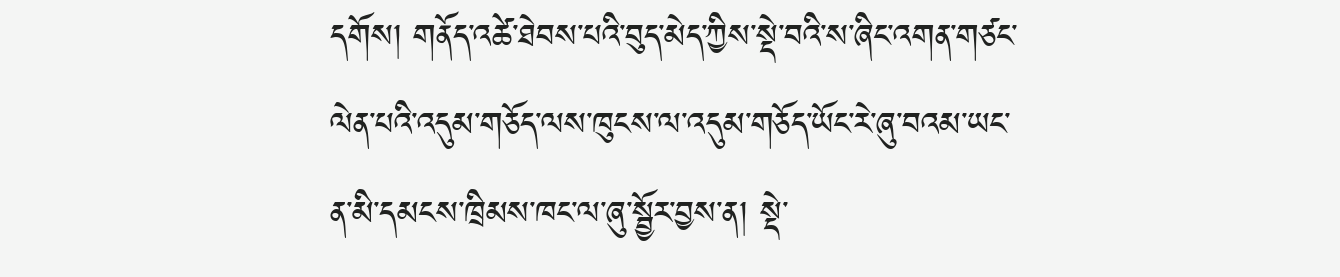དགོས། གནོད་འཚེ་ཐེབས་པའི་བུད་མེད་ཀྱིས་སྡེ་བའི་ས་ཞིང་འགན་གཙང་ལེན་པའི་འདུམ་གཅོད་ལས་ཁུངས་ལ་འདུམ་གཅོད་ཡོང་རེ་ཞུ་བའམ་ཡང་ན་མི་དམངས་ཁྲིམས་ཁང་ལ་ཞུ་སྦྱོར་བྱས་ན། སྡེ་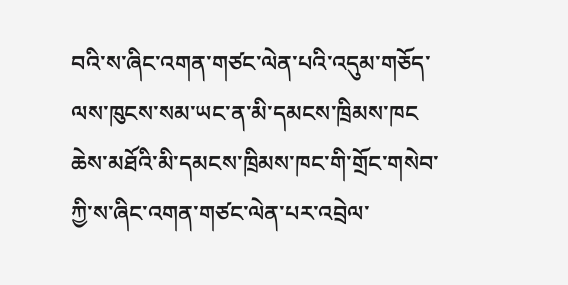བའི་ས་ཞིང་འགན་གཙང་ལེན་པའི་འདུམ་གཅོད་ལས་ཁུངས་སམ་ཡང་ན་མི་དམངས་ཁྲིམས་ཁང
ཆེས་མཐོའི་མི་དམངས་ཁྲིམས་ཁང་གི་གྲོང་གསེབ་ཀྱི་ས་ཞིང་འགན་གཙང་ལེན་པར་འབྲེལ་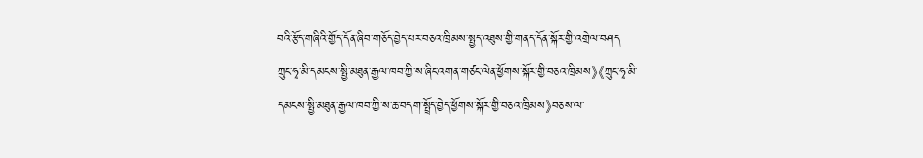བའི་རྩོད་གཞིའི་གྱོད་དོན་ཞིབ་གཅོད་བྱེད་པར་བཅའ་ཁྲིམས་སྤྱད་འཐུས་གྱི་གནད་དོན་སྐོར་གྱི་འགྲེལ་བཤད
ཀྲུང་ཧྭ་མི་དམངས་སྤྱི་མཐུན་རྒྱལ་ཁབ་ཀྱི་ས་ཞིང་འགན་གཙང་ལེན་ཕྱོགས་སྐོར་གྱི་བཅའ་ཁྲིམས》《ཀྲུང་ཧྭ་མི་དམངས་སྤྱི་མཐུན་རྒྱལ་ཁབ་ཀྱི་ས་ཆ་བདག་སྤྲོད་བྱེད་ཕྱོགས་སྐོར་གྱི་བཅའ་ཁྲིམས》བཅས་ལ་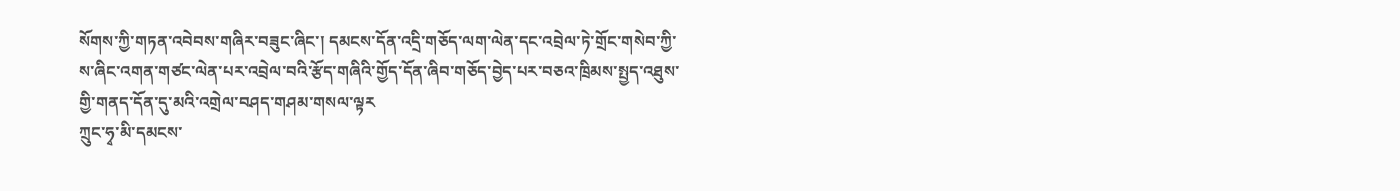སོགས་ཀྱི་གཏན་འབེབས་གཞིར་བཟུང་ཞིང་། དམངས་དོན་འདྲི་གཅོད་ལག་ལེན་དང་འབྲེལ་ཏེ་གྲོང་གསེབ་ཀྱི་ས་ཞིང་འགན་གཙང་ལེན་པར་འབྲེལ་བའི་རྩོད་གཞིའི་གྱོད་དོན་ཞིབ་གཅོད་བྱེད་པར་བཅའ་ཁྲིམས་སྤྱད་འཐུས་གྱི་གནད་དོན་དུ་མའི་འགྲེལ་བཤད་གཤམ་གསལ་ལྟར
ཀྲུང་ཧྭ་མི་དམངས་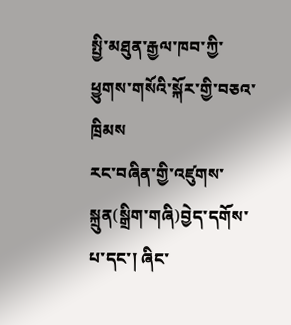སྤྱི་མཐུན་རྒྱལ་ཁབ་ཀྱི་ཕྱུགས་གསོའི་སྐོར་གྱི་བཅའ་ཁྲིམས
རང་བཞིན་གྱི་འཛུགས་སྐྲུན(སྒྲིག་གཞི)བྱེད་དགོས་པ་དང་། ཞིང་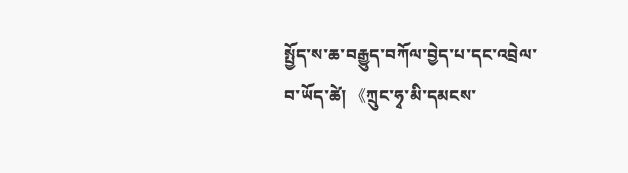སྤྱོད་ས་ཆ་བརྒྱུད་བཀོལ་བྱེད་པ་དང་འབྲེལ་བ་ཡོད་ཚེ། 《ཀྲུང་ཧྭ་མི་དམངས་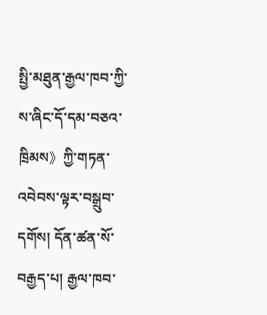སྤྱི་མཐུན་རྒྱལ་ཁབ་ཀྱི་ས་ཞིང་དོ་དམ་བཅའ་ཁྲིམས》ཀྱི་གཏན་འབེབས་ལྟར་བསྒྲུབ་དགོས། དོན་ཚན་སོ་བརྒྱད་པ། རྒྱལ་ཁབ་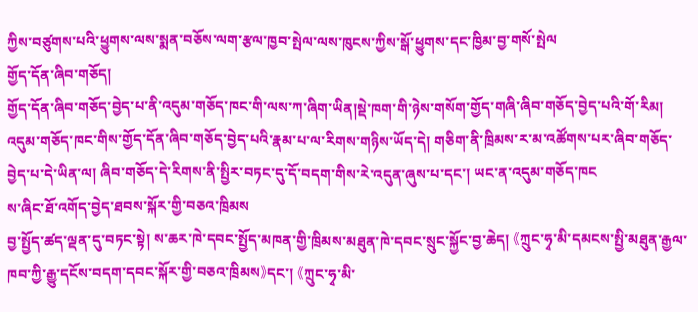ཀྱིས་བཙུགས་པའི་ཕྱུགས་ལས་སྨན་བཅོས་ལག་རྩལ་ཁྱབ་སྤེལ་ལས་ཁུངས་ཀྱིས་སྒོ་ཕྱུགས་དང་ཁྱིམ་བྱ་གསོ་སྤེལ
གྱོད་དོན་ཞིབ་གཅོད།
གྱོད་དོན་ཞིབ་གཅོད་བྱེད་པ་ནི་འདུམ་གཅོད་ཁང་གི་ལས་ཀ་ཞིག་ཡིན།སྡེ་ཁག་གི་ཉེས་གསོག་གྱོད་གཞི་ཞིབ་གཅོད་བྱེད་པའི་གོ་རིམ། འདུམ་གཅོད་ཁང་གིས་གྱོད་དོན་ཞིབ་གཅོད་བྱེད་པའི་རྣམ་པ་ལ་རིགས་གཉིས་ཡོད་དེ། གཅིག་ནི་ཁྲིམས་ར་མ་འཚོགས་པར་ཞིབ་གཅོད་བྱེད་པ་དེ་ཡིན་ལ། ཞིབ་གཅོད་དེ་རིགས་ནི་སྤྱིར་བཏང་དུ་དོ་བདག་གིས་རེ་འདུན་ཞུས་པ་དང་། ཡང་ན་འདུམ་གཅོད་ཁང
ས་ཞིང་ཐོ་འགོད་བྱེད་ཐབས་སྐོར་གྱི་བཅའ་ཁྲིམས
བྱ་སྤྱོད་ཚད་ལྡན་དུ་བཏང་སྟེ། ས་ཆར་ཁེ་དབང་སྤྱོད་མཁན་གྱི་ཁྲིམས་མཐུན་ཁེ་དབང་སྲུང་སྐྱོང་བྱ་ཆེད། 《ཀྲུང་ཧྭ་མི་དམངས་སྤྱི་མཐུན་རྒྱལ་ཁབ་ཀྱི་རྒྱུ་དངོས་བདག་དབང་སྐོར་གྱི་བཅའ་ཁྲིམས》དང་། 《ཀྲུང་ཧྭ་མི་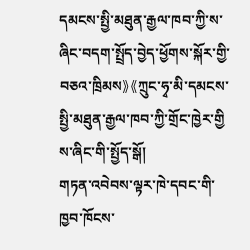དམངས་སྤྱི་མཐུན་རྒྱལ་ཁབ་ཀྱི་ས་ཞིང་བདག་སྤྲོད་བྱེད་ཕྱོགས་སྐོར་གྱི་བཅའ་ཁྲིམས》《ཀྲུང་ཧྭ་མི་དམངས་སྤྱི་མཐུན་རྒྱལ་ཁབ་ཀྱི་གྲོང་ཁྱེར་གྱི
ས་ཞིང་གི་སྤྱོད་སྒོ།
གཏན་འབེབས་ལྟར་ཁེ་དབང་གི་ཁྱབ་ཁོངས་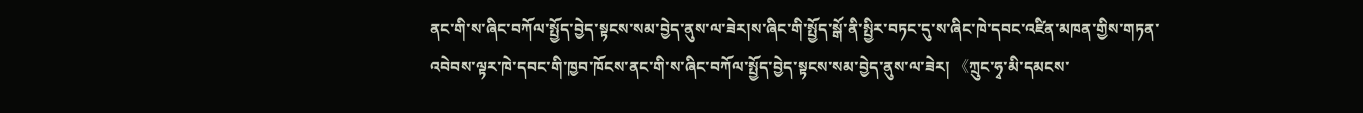ནང་གི་ས་ཞིང་བཀོལ་སྤྱོད་བྱེད་སྟངས་སམ་བྱེད་ནུས་ལ་ཟེར།ས་ཞིང་གི་སྤྱོད་སྒོ་ནི་སྤྱིར་བཏང་དུ་ས་ཞིང་ཁེ་དབང་འཛིན་མཁན་གྱིས་གཏན་འབེབས་ལྟར་ཁེ་དབང་གི་ཁྱབ་ཁོངས་ནང་གི་ས་ཞིང་བཀོལ་སྤྱོད་བྱེད་སྟངས་སམ་བྱེད་ནུས་ལ་ཟེར། 《ཀྲུང་ཧྭ་མི་དམངས་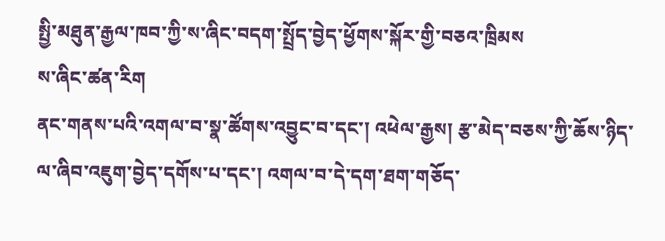སྤྱི་མཐུན་རྒྱལ་ཁབ་ཀྱི་ས་ཞིང་བདག་སྤྲོད་བྱེད་ཕྱོགས་སྐོར་གྱི་བཅའ་ཁྲིམས
ས་ཞིང་ཚན་རིག
ནང་གནས་པའི་འགལ་བ་སྣ་ཚོགས་འབྱུང་བ་དང་། འཕེལ་རྒྱས། རྩ་མེད་བཅས་ཀྱི་ཆོས་ཉིད་ལ་ཞིབ་འཇུག་བྱེད་དགོས་པ་དང་། འགལ་བ་དེ་དག་ཐག་གཅོད་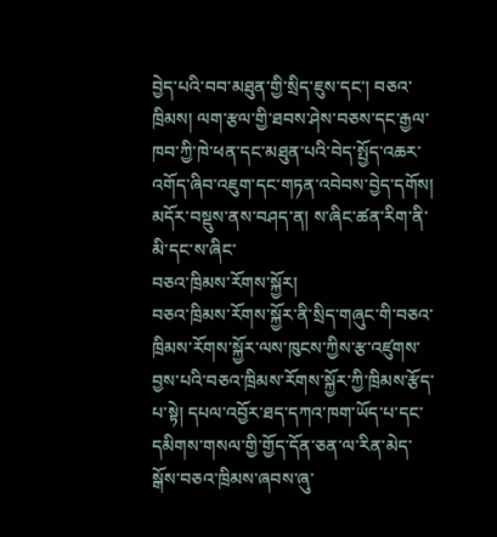བྱེད་པའི་བབ་མཐུན་གྱི་སྲིད་ཇུས་དང་། བཅའ་ཁྲིམས། ལག་རྩལ་གྱི་ཐབས་ཤེས་བཅས་དང་རྒྱལ་ཁབ་ཀྱི་ཁེ་ཕན་དང་མཐུན་པའི་བེད་སྤྱོད་འཆར་འགོད་ཞིབ་འཇུག་དང་གཏན་འབེབས་བྱེད་དགོས། མདོར་བསྡུས་ནས་བཤད་ན། ས་ཞིང་ཚན་རིག་ནི་མི་དང་ས་ཞིང་
བཅའ་ཁྲིམས་རོགས་སྐྱོར།
བཅའ་ཁྲིམས་རོགས་སྐྱོར་ནི་སྲིད་གཞུང་གི་བཅའ་ཁྲིམས་རོགས་སྐྱོར་ལས་ཁུངས་ཀྱིས་རྩ་འཛུགས་བྱས་པའི་བཅའ་ཁྲིམས་རོགས་སྐྱོར་ཀྱི་ཁྲིམས་རྩོད་པ་སྟེ། དཔལ་འབྱོར་ཐད་དཀའ་ཁག་ཡོད་པ་དང་དམིགས་གསལ་གྱི་གྱོད་དོན་ཅན་ལ་རིན་མེད་སྒོས་བཅའ་ཁྲིམས་ཞབས་ཞུ་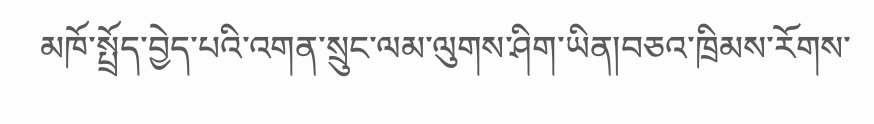མཁོ་སྤྲོད་བྱེད་པའི་འགན་སྲུང་ལམ་ལུགས་ཤིག་ཡིན།བཅའ་ཁྲིམས་རོགས་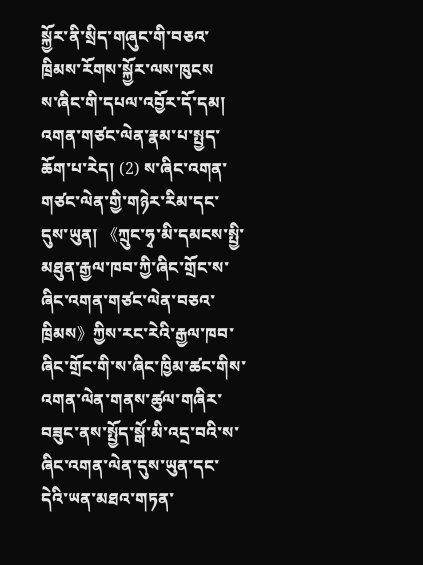སྐྱོར་ནི་སྲིད་གཞུང་གི་བཅའ་ཁྲིམས་རོགས་སྐྱོར་ལས་ཁུངས
ས་ཞིང་གི་དཔལ་འབྱོར་དོ་དམ།
འགན་གཙང་ལེན་རྣམ་པ་སྤྱད་ཆོག་པ་རེད། (2) ས་ཞིང་འགན་གཙང་ལེན་གྱི་གཉེར་རིམ་དང་དུས་ཡུན། 《ཀྲུང་ཧྭ་མི་དམངས་སྤྱི་མཐུན་རྒྱལ་ཁབ་ཀྱི་ཞིང་གྲོང་ས་ཞིང་འགན་གཙང་ལེན་བཅའ་ཁྲིམས》ཀྱིས་རང་རེའི་རྒྱལ་ཁབ་ཞིང་གྲོང་གི་ས་ཞིང་ཁྱིམ་ཚང་གིས་འགན་ལེན་གནས་ཚུལ་གཞིར་བཟུང་ནས་སྤྱོད་སྒོ་མི་འདྲ་བའི་ས་ཞིང་འགན་ལེན་དུས་ཡུན་དང་དེའི་ཡན་མཐའ་གཏན་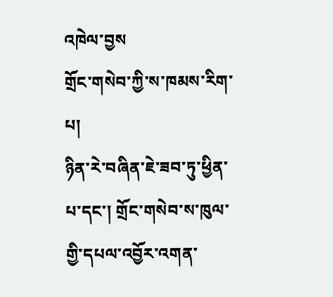འཁེལ་བྱས
གྲོང་གསེབ་ཀྱི་ས་ཁམས་རིག་པ།
ཉིན་རེ་བཞིན་ཇེ་ཟབ་ཏུ་ཕྱིན་པ་དང་། གྲོང་གསེབ་ས་ཁུལ་གྱི་དཔལ་འབྱོར་འགན་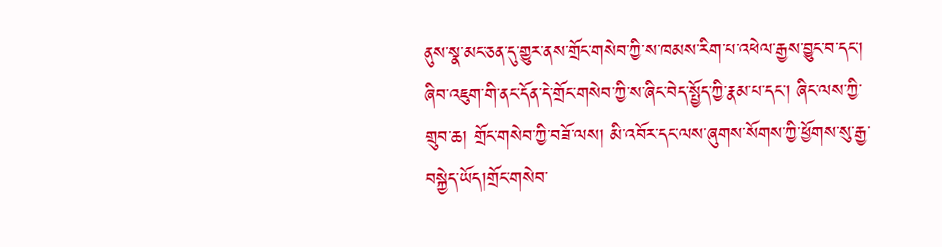ནུས་སྣ་མང་ཅན་དུ་གྱུར་ནས་གྲོང་གསེབ་ཀྱི་ས་ཁམས་རིག་པ་འཕེལ་རྒྱས་བྱུང་བ་དང་། ཞིབ་འཇུག་གི་ནང་དོན་དེ་གྲོང་གསེབ་ཀྱི་ས་ཞིང་བེད་སྤྱོད་ཀྱི་རྣམ་པ་དང་། ཞིང་ལས་ཀྱི་གྲུབ་ཆ། གྲོང་གསེབ་ཀྱི་བཟོ་ལས། མི་འབོར་དང་ལས་ཞུགས་སོགས་ཀྱི་ཕྱོགས་སུ་རྒྱ་བསྐྱེད་ཡོད།གྲོང་གསེབ་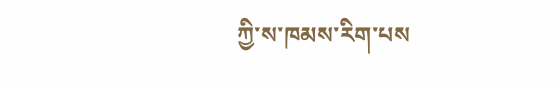ཀྱི་ས་ཁམས་རིག་པས